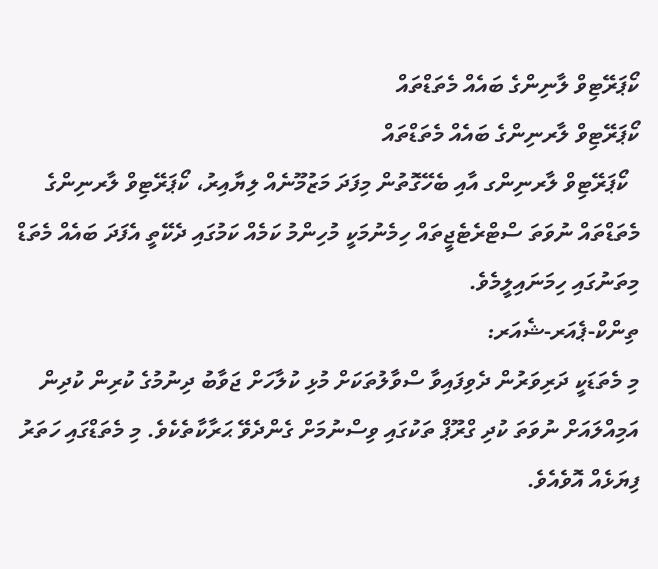ކޯޕަރޭޓިވް ލާނިންގެ ބައެއް މެތަޑްތައް
ކޯޕަރޭޓިވް ލާރނިންގެ ބައެއް މެތަޑްތައް
  ކޯޕަރޭޓިވް ލާރނިންގ އާއި ބެހޭގޮތުން މިފަދަ މަޒުމޫނެއް ލިޔާއިރު، ކޯޕަރޭޓިވް ލާރނިންގެ މެތަޑްތައް ނުވަތަ ސްޓްރެޓެޖީތައް ހިމެނުމަކީ މުހިންމު ކަމެއް ކަމުގައި ދެކޭތީ އެފަދަ ބައެއް މެތަޑް މިތަނުގައި ހިމަނައިލީމެވެ.
ތިންކް-ޕެއަރ-ޝެއަރ:
މި މެތަޑަކީ ދަރިވަރުން ދެވިފައިވާ ސްވާލުތަކަށް މުޅި ކުލާހަށް ޖަވާބު ދިނުމުގެ ކުރިން ކުދިން އަމިއްލައަށް ނުވަތަ ކުދި ގްރޫޕް ތަކުގައި ވިސްނުމަށް ގެންދެވޭ ޙަރާކާތެކެވެ. މި މެތަޑްގައި ހަތަރު ފިޔަޅެއް އޮވެއެވެ.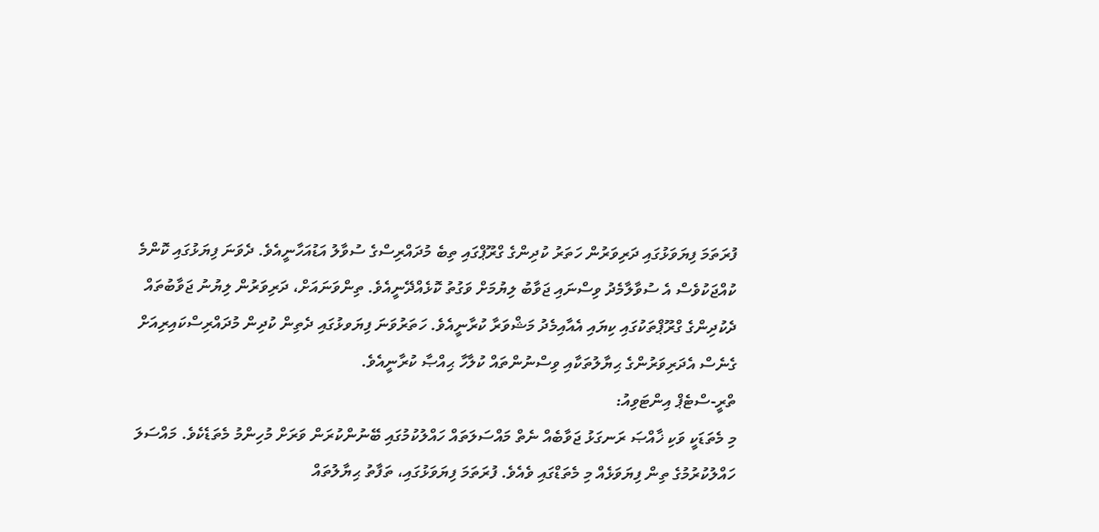ފުރަތަމަ ފިޔަވަޅުގައި ދަރިވަރުން ހަތަރު ކުދިންގެ ގްރޫޕްގައި ތިބެ މުދައްރިސްގެ ސުވާލު އަޑުއަހާނީއެވެ. ދެވަނަ ފިޔަޅުގައި ކޮންމެ ކުއްޖަކުވެސް އެ ސުވާލާމެދު ވިސްނައި ޖަވާބު ލިޔުމަށް ވަގުތު ކޮޅެއްދޭނީއެވެ. ތިންވަނައަށް، ދަރިވަރުން ލިޔުނު ޖަވާބުތައް ދެކުދިންގެ ގްރޫޕްތަކުގައި ކިޔައި އެއާއިމެދު މަޝްވަރާ ކުރާނީއެވެ. ހަތަރުވަނަ ފިޔަވޅުގައި ދެތިން ކުދިން މުދައްރިސްކައިރިއަށް ގެނެސް އެދަރިވަރުންގެ ޙިޔާލުތަކާއި ވިސްނުންތައް ކުލާހާ ޙިއްޞާ ކުރާނީއެވެ.
ތްރީ-ސްޓެޕް އިންޓަވިއު:
މި މެތަޑަކީ ވަކި ޚާއްޞަ ރަނގަޅު ޖަވާބެއް ނެތް މައްސަލަތައް ހައްލުކުމުގައި ބޭނުންކުރަން ވަރަށް މުހިންމު މެތަޑެކެވެ. މައްސަލަ ހައްލުކުރުމުގެ ތިން ފިޔަވަޅެއް މި މެތަޑްގައި ވެއެވެ. ފުރަތަމަ ފިޔަވަޅުގައި، ތަފާތު ޙިޔާލުތައް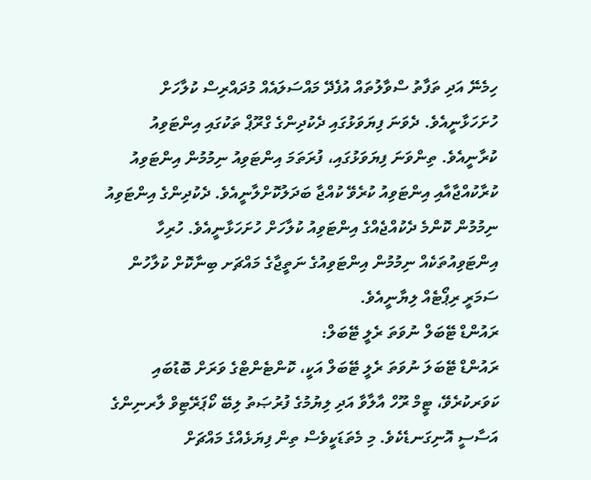ހިމެނޭ އަދި ތަފާތު ސްވާލުތައް އުފެދޭ މައްސަލައެއް މުދައްރިސް ކުލާހަށް ހުށަހަޅާނީއެވެ. ދެވަނަ ފިޔަވަޅުގައި ދެކުދިންގެ ގްރޫޕް ތަކުގައި އިންޓަވިއު ކުރާނީއެވެ. ތިންވަނަ ފިޔަވަޅުގައި، ފުރަތަމަ އިންޓަވިއު ނިމުމުން އިންޓަވިއު ކުރާކުއްޖާއާއި އިންޓަވިއު ކުރެވޭ ކުއްޖާ ބަދަލުކޮށްލާނީއެވެ. ދެކުދިންގެ އިންޓަވިއު ނިމުމުން ކޮންމެ ދެކުއްޖެއްގެ އިންޓަވިއު ކުލާހަށް ހުށަހަޅާނީއެވެ. ހުރިހާ އިންޓަވިއުތަކެއް ނިމުމުން އިންޓަވިއުގެ ނަތީޖާގެ މައްޗަށ ބިނާކޮށް ކުލާހުން ސަމަރީ ރިޕޯޓެއް ލިޔާނީއެވެ.
ރައުންޑް ޓޭބަލް ނުވަތަ ރެލީ ޓޭބަލް:
ރައުންޑް ޓޭބަލަ ނުވަތަ ރެލީ ޓޭބަލް އަކީ، ކޮންޓެންޓްގެ ވަރަށް ބޮޑުބައި ކަވަރކުރެވޭ، ޓީމް ރޫހް އާލާވާ އަދި ލިޔުމުގެ ފުރުޞަތު ލިބޭ ކޯޕަރޭޓިވް ލާރނިންގެ އަސާސީ އޮނިގަނޑެކެވެ. މި މެތަޑަކީވެސް ތިން ފިޔަޅެއްގެ މައްޗަށް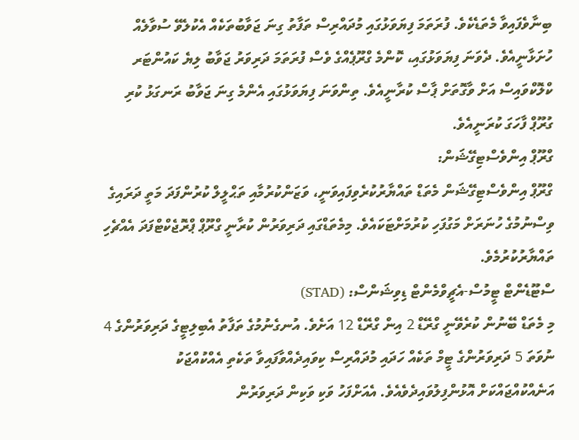ބިނާވެފައިވާ މެތަޑެކެވެ. ފުރަތަމަ ފިޔަވަޅުގައި މުދައްރިސް ތަފާތު ގިނަ ޖަވާބުތަކެއް އެކުލެވޭ ސުވާލެއް ހުށަޅާނީއެވެ. ދެވަނަ ފިޔަވަޅުގައި، ކޮންމެ ގްރޫޕެއްގެ ވެސް ފުރަތަމަ ދަރިވަރު ޖަވާބު ލިޔެ ކައުންޓަރ ކްލޮކްވައިސް އަށް ވާގޮތަށް ޕާސް ކުރާނީއެވެ. ތިންވަނަ ފިޔަވަޅުގައި އެންމެ ގިނަ ޖަވާބު ރަނގަޅު ކުރި ގުރޫޕް ފާހަގަ ކުރަނީއެވެ.
ގްރޫޕް އިންވެސްޓިގޭޝަން:
ގްރޫޕް އިންވެސްޓިގޭޝަން މެތަޑް ތައްޔާރުކުރެވިފައިވަނީ، ވަޒަންކުރުމާއި ތަޙްލީލް ކުރުންފަދަ މަތީ ދަރައިގެ ވިސްނުމުގެ ހުނަރަށް މަގުފަހި ކުރުމަށްޓަކައެވެ. މިމެތަޑްގައި ދަރިވަރުން ކުރާނީ ގްރޫޕް ޕްރޮޖެކްޓްފަދަ އެއްޗެހި ތައްޔާރުކުރުމެވެ.
ސްޓޫޑެންޓް ޓީމުސް-އެޗީވްމެންޓް ޑިވިޝަންސް: (STAD)
މި މެތަޑް ބޭނުން ކުރެވޭނީ ގްރޭޑް 2 އިން ގްރޭޑް 12 އަށެވެ. އުނގެނުމުގެ ތަފާތު އެބިލިޓީގެ ދަރިވަރުންގެ 4 ނުވަތަ 5 ދަރިވަރުންގެ ޓީމް ތަކެއް ހަދައި މުދައްރިސް ކިވައިދެއްވާފައިވާ ތަކެތި އެއްކުއްޖަކު އަނެއްކުއްޖައްކަށް އޮޅުންފިލުވައިދެވެއެވެ. އެއަށްފަހު ވަކި ވަކިން ދަރިވަރުން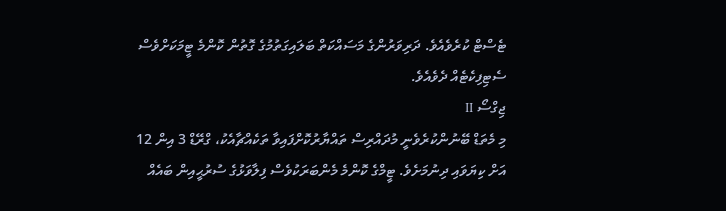ޓެސްޓް ކުރެވެއެވެ. ދަރިވަރުންގެ މަސައްކަތް ބަލައިގަތުމުގެ ގޮތުން ކޮންމެ ޓީމަކަށްވެސް ސެޓިފިކެޓެއް ދެވެއެވެ.
ޖިގްސޯ II
މި މެތަޑް ބޭނުންކުރެވެނީ މުދައްރިސް ތައްޔާރުކޮށްފައިވާ ތަކެއްޗާއެކު، ގްރޭޑް 3 އިން 12 އަށް ކިޔަވައި ދިނުމަށެވެ. ޓީމްގެ ކޮންމެ މެންބަރަކުވެސް ފިލާވަޅުގެ ސުރުޙީއިން ބައެއް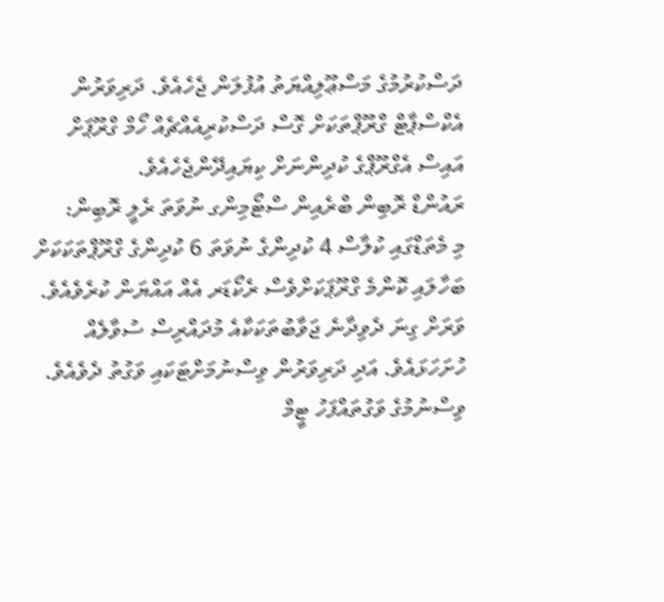ދަސްކުރުމުގެ މަސްޢޫލިއްޔަތު އުފުލަން ޖެހެއެވެ. ދަރިވަރުން އެކްސްޕާޓް ގްރޫޕްތަކަށް ގޮސް ދަސްކުރިއެއްޗެއް ހޯމް ގްރޫޕަށް އައިސް އެގްރޫޕްގެ ކުދިންނަށް ކިޔައިދޭންޖެހެއެވެ.
ރައުންޑް ރޮބިން ބްރެއިން ސްޓޯމިންގ ނުވަތަ ރެލީ ރޮބިން:
މި މެތަޑްގައި ކުލާސް 4 ކުދިންގެ ނުވަތަ 6 ކުދިންގެ ގްރޫޕްތަކަކަށް ބަހާލައި ކޮންމެ ގްރޫޕަކަށްވެސް ރެކޯޑަރ އެއް އައްޔަން ކުރެވެއެވެ. ވަރަށް ގިނަ ދެވިދާނެ ޖަވާބުތަކަކާއެ މުދައްރިސް ސުވާލެއް ހުށަހަޅައެވެ. އަދި ދަރިވަރުން ވިސްނުމަށްޓަކައި ވަގުތު ދެވެއެވެ. ވިސްނުމުގެ ވަގުތައްފަހު ޓީމް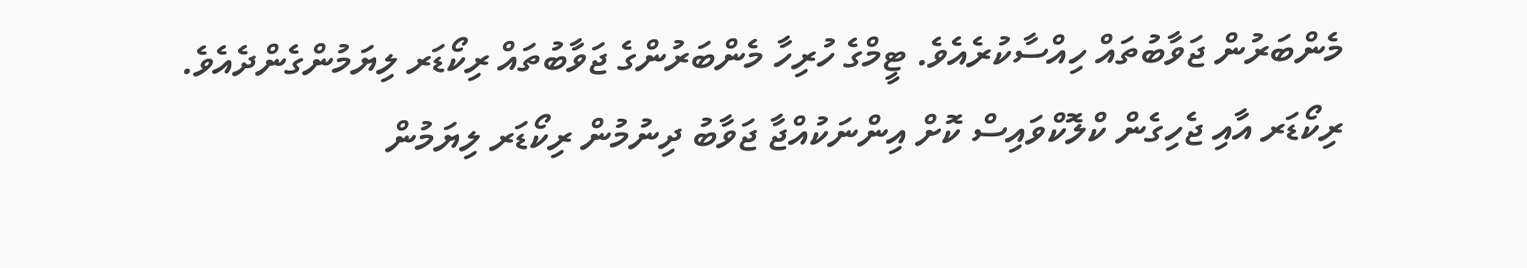މެންބަރުން ޖަވާބުތައް ހިއްސާކުރެއެވެ. ޓީމްގެ ހުރިހާ މެންބަރުންގެ ޖަވާބުތައް ރިކޯޑަރ ލިޔަމުންގެންދެއެވެ. ރިކޯޑަރ އާއި ޖެހިގެން ކްލޮކްވައިސް ކޮށް އިންނަކުއްޖާ ޖަވާބު ދިނުމުން ރިކޯޑަރ ލިޔަމުން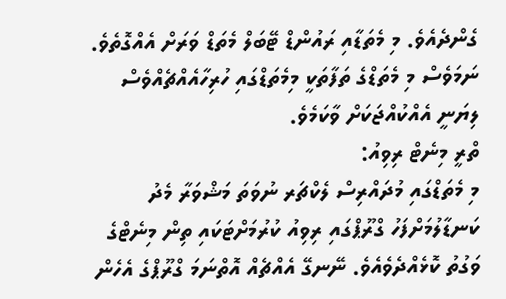ގެންދެއެވެ. މި މެތަޑާއި ރައުންޑް ޓޭބަލް މެތަޑް ވަރަށް އެއްގޮތެވެ. ނަމަވެސް މި މެތަޑްގެ ތަފާތަކީ މިމެތަޑްގައި ހުރިހާއެއްޗެއްވެސް ލިޔަނީ އެއްކުއްޖަކަށް ވާކަމެވެ.
ތްރީ މިނެޓް ރިވިއު:
މި މެތަޑްގައި މުދައްރިސް ލެކްޗަރ ނުވަތަ މަޝްވަރާ މެދު ކަނޑާލުމަށްފަހު ގްރޫޕްގައި ރިވިއު ކުރުމަށްޓަކައި ތިން މިނެޓްގެ ވަގުތު ކޮޅެއްދެވެއެވެ. ނޭނގޭ އެއްޗެއް އޮތްނަމަ ގްރޫޕްގެ އެހެން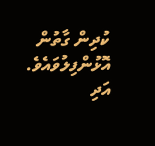ކުދިން ގާތުން އޮޅުންފިލުވައެވެ. އަދި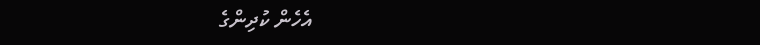އެހެން ކުދިންގެ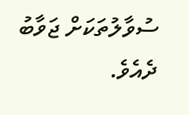ސުވާލުތަކަށް ޖަވާބު ދެއެވެ.